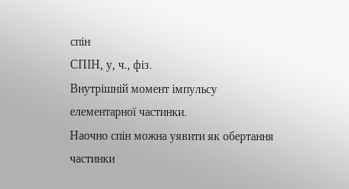спін
СПІН, у, ч., фіз.
Внутрішній момент імпульсу елементарної частинки.
Наочно спін можна уявити як обертання частинки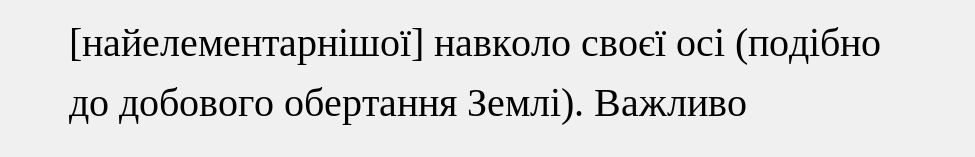[найелементарнішої] навколо своєї осі (подібно до добового обертання Землі). Важливо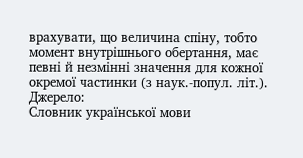врахувати, що величина спіну, тобто момент внутрішнього обертання, має певні й незмінні значення для кожної окремої частинки (з наук.-попул. літ.).
Джерело:
Словник української мови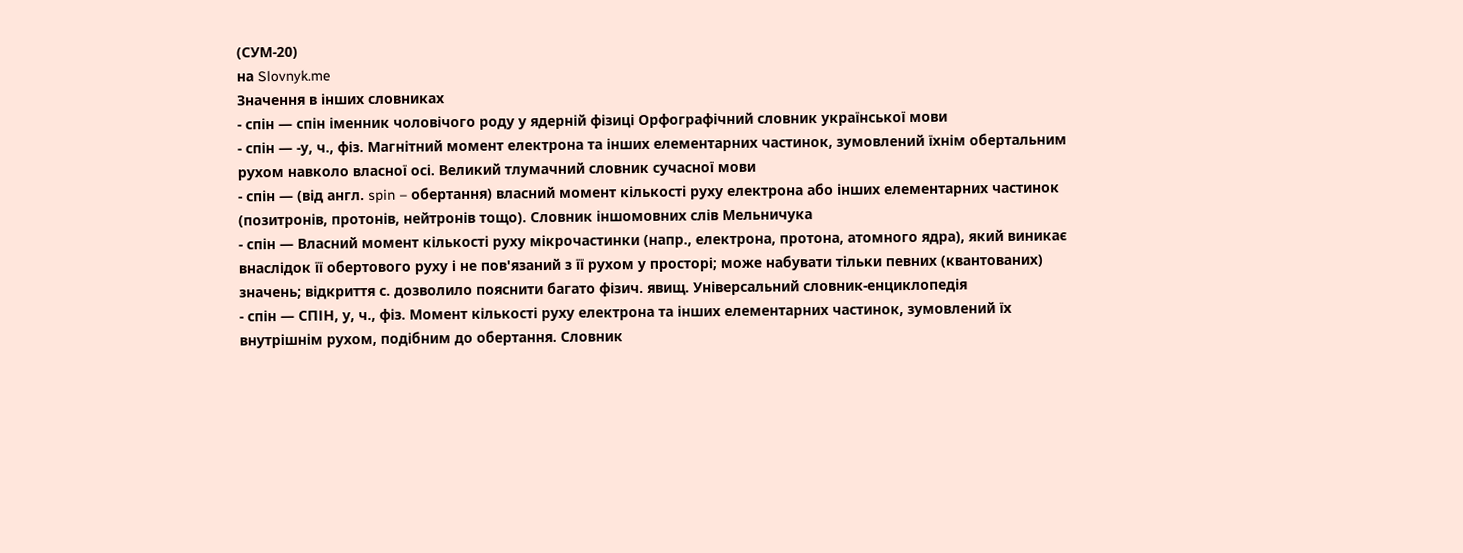(СУМ-20)
на Slovnyk.me
Значення в інших словниках
- спін — спін іменник чоловічого роду у ядерній фізиці Орфографічний словник української мови
- спін — -у, ч., фіз. Магнітний момент електрона та інших елементарних частинок, зумовлений їхнім обертальним рухом навколо власної осі. Великий тлумачний словник сучасної мови
- спін — (від англ. spin – обертання) власний момент кількості руху електрона або інших елементарних частинок (позитронів, протонів, нейтронів тощо). Словник іншомовних слів Мельничука
- спін — Власний момент кількості руху мікрочастинки (напр., електрона, протона, атомного ядра), який виникає внаслідок її обертового руху і не пов'язаний з її рухом у просторі; може набувати тільки певних (квантованих) значень; відкриття с. дозволило пояснити багато фізич. явищ. Універсальний словник-енциклопедія
- спін — СПІН, у, ч., фіз. Момент кількості руху електрона та інших елементарних частинок, зумовлений їх внутрішнім рухом, подібним до обертання. Словник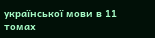української мови в 11 томах